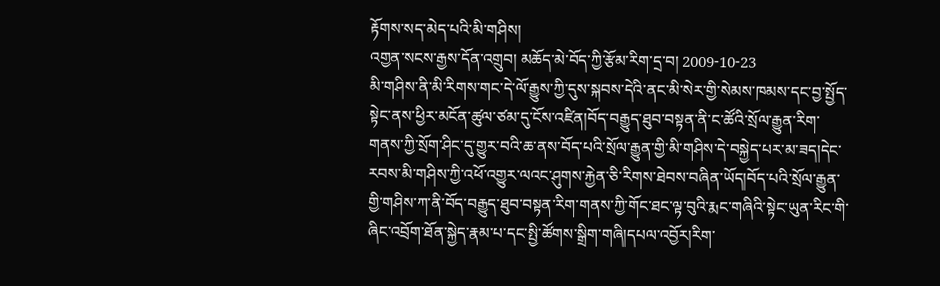རྟོགས་སད་མེད་པའི་མི་གཤིས།
འགྱན་སངས་རྒྱས་དོན་འགྲུབ། མཆོད་མེ་བོད་ཀྱི་རྩོམ་རིག་དྲ་བ། 2009-10-23
མི་གཤིས་ནི་མི་རིགས་གང་དེ་ལོ་རྒྱུས་ཀྱི་དུས་སྐབས་དེའི་ནང་མི་སེར་གྱི་སེམས་ཁམས་དང་བྱ་སྤྱོད་སྟེང་ནས་ཕྱིར་མངོན་ཚུལ་ཙམ་དུ་ངོས་འཛིན།བོད་བརྒྱུད་ཐུབ་བསྟན་ནི་ང་ཚོའི་སྲོལ་རྒྱུན་རིག་གནས་ཀྱི་སྲོག་ཤིང་དུ་གྱུར་བའི་ཆ་ནས་བོད་པའི་སྲོལ་རྒྱུན་གྱི་མི་གཤིས་དེ་བསྐྱེད་པར་མ་ཟད།དེང་རབས་མི་གཤིས་ཀྱི་འཕོ་འགྱུར་ལའང་ཤུགས་རྐྱེན་ཅི་རིགས་ཐེབས་བཞིན་ཡོད།བོད་པའི་སྲོལ་རྒྱུན་གྱི་གཤིས་ཀ་ནི་བོད་བརྒྱུད་ཐུབ་བསྟན་རིག་གནས་ཀྱི་གོང་ཐང་ལྟ་བུའི་རྨང་གཞིའི་སྟེང་ཡུན་རིང་གི་ཞིང་འབྲོག་ཐོན་སྐྱེད་རྣམ་པ་དང་སྤྱི་ཚོགས་སྒྲིག་གཞི།དཔལ་འབྱོར།རིག་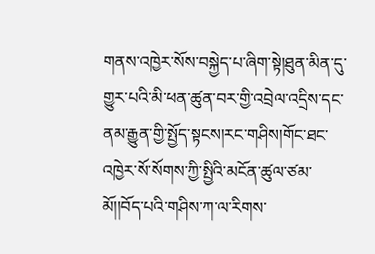གནས་འཁྱེར་སོས་བསྐྱེད་པ་ཞིག་སྟེ།ཐུན་མིན་དུ་གྱུར་པའི་མི་ཕན་ཚུན་བར་གྱི་འབྲེལ་འདྲིས་དང་ནམ་རྒྱུན་གྱི་སྤྱོད་སྟངས།རང་གཤིས།གོང་ཐང་འཁྱེར་སོ་སོགས་ཀྱི་སྤྱིའི་མངོན་ཚུལ་ཙམ་མོ།།བོད་པའི་གཤིས་ཀ་ལ་རིགས་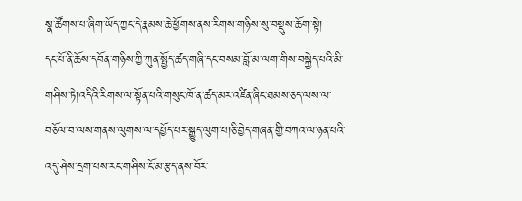སྣ་ཚོགས་པ་ཞིག་ཡོད་ཀྱང་དེ་རྣམས་ཆེ་ཕྱོགས་ནས་རིགས་གཉིས་སུ་བསྡུས་ཆོག་སྟེ།
དང་པོ་ནི་ཆོས་དབོན་གཉིས་ཀྱི་ཀུན་སྤྱོད་ཚད་གཞི་དང་བསམ་བློ་མ་ལག་གིས་བསྐྱེད་པའི་མི་གཤིས་ཏེ།འདིའི་རིགས་ལ་སྟོན་པའི་གསུང་ཁོ་ན་ཚད་མར་འཛིན་ཞིང་ཐམས་ཅད་ལས་ལ་བཅོལ་བ་ལས་གནས་ལུགས་ལ་དཔྱོད་པར་སྒྱུད་ལུག་པ།ཅི་བྱེད་གཞན་གྱི་བཀའ་ལ་ཉན་པའི་འདུ་ཤེས་དྲག་པས་རང་གཤིས་ངོ་མ་རྩད་ནས་བོར་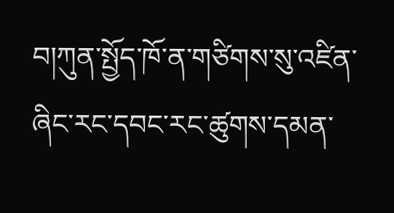བ།ཀུན་སྤྱོད་ཁོ་ན་གཙིགས་སུ་འཛིན་ཞིང་རང་དབང་རང་ཚུགས་དམན་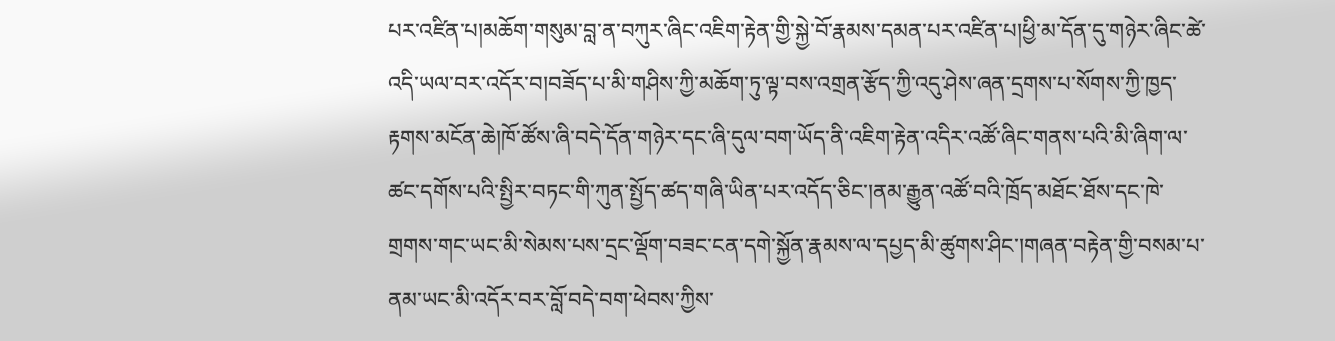པར་འཛིན་པ།མཆོག་གསུམ་བླ་ན་བཀུར་ཞིང་འཇིག་རྟེན་གྱི་སྐྱེ་བོ་རྣམས་དམན་པར་འཛིན་པ།ཕྱི་མ་དོན་དུ་གཉེར་ཞིང་ཚེ་འདི་ཡལ་བར་འདོར་བ།བཟོད་པ་མི་གཤིས་ཀྱི་མཆོག་ཏུ་ལྟ་བས་འགྲན་རྩོད་ཀྱི་འདུ་ཤེས་ཞན་དྲགས་པ་སོགས་ཀྱི་ཁྱད་རྟགས་མངོན་ཆེ།ཁོ་ཚོས་ཞི་བདེ་དོན་གཉེར་དང་ཞི་དུལ་བག་ཡོད་ནི་འཇིག་རྟེན་འདིར་འཚོ་ཞིང་གནས་པའི་མི་ཞིག་ལ་ཚང་དགོས་པའི་སྤྱིར་བཏང་གི་ཀུན་སྤྱོད་ཚད་གཞི་ཡིན་པར་འདོད་ཅིང་།ནམ་རྒྱུན་འཚོ་བའི་ཁྲོད་མཐོང་ཐོས་དང་ཁེ་གྲགས་གང་ཡང་མི་སེམས་པས་དྲང་ལྡོག་བཟང་ངན་དགེ་སྐྱོན་རྣམས་ལ་དཔྱད་མི་ཚུགས་ཤིང་།གཞན་བརྟེན་གྱི་བསམ་པ་ནམ་ཡང་མི་འདོར་བར་བློ་བདེ་བག་ཕེབས་ཀྱིས་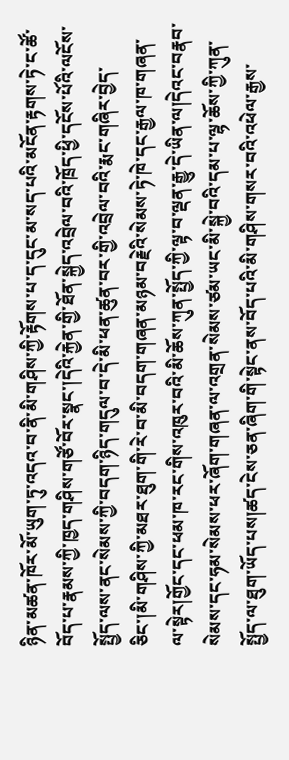ཉིན་མཚན་ཁོར་མོ་ཡུག་ཏུ་འདའ་བ་ནི་མི་གཤིས་ཀྱི་རྟོགས་པ་ད་དུང་མ་སད་པའི་མངོན་རྟགས་ཏེ་ང་ཚོ་བོད་པ་རྣམས་ཀྱི་ཁྱད་གཤིས་གཙོ་བོར་སྣང་།དེའི་རྐྱེན་གྱི་ཐོན་སྐྱེད་འབྲེལ་བའི་ཁྲོད་ཕྱི་དངོས་པོའི་ལངོས་སྤྱོད་ལས་ནང་སེམས་ཀྱི་བདག་ཉིད་གདུལ་བ་དེ་མི་ཕན་ཚུན་བར་གྱི་འབྲེལ་བའི་རྨང་གཞིར་བྱེད་ཅིང་།མི་གཤིས་ཀྱི་མཐར་ཐུག་གི་རེ་བ་མི་བདག་གཞན་མཉམ་བརྗེའི་སེམས་ཏེ་ཁེ་དང་རྒྱལ་ཁ་གཞན་ལ་སྟེར།གྱོང་དང་ཕམ་ཁ་རང་གིས་འཁུར་བའི་མི་ཆོས་ཀུན་སྤྱོད་ཀྱི་ལྟ་བ་ལྡན་རྒྱུ་དེ་ཡིན་ལ།དེའང་བརྣབ་སེམས་དང་ཧམ་སེམས་ཕར་ཞོག་གཞན་ལ་འགྲན་སེམས་ཙམ་ཡང་མི་སྐྱེ་བའི་དམ་པ་ལྷ་ཆོས་ཀྱི་ཀུན་སྤྱོད་ལ་ཐུག་ཡོད་པས།ཚད་ངེས་ཅན་ཞིག་གི་སྟེང་ནས་བོད་པའི་མི་གཤིས་གསར་བའི་འཕེལ་རྒྱས་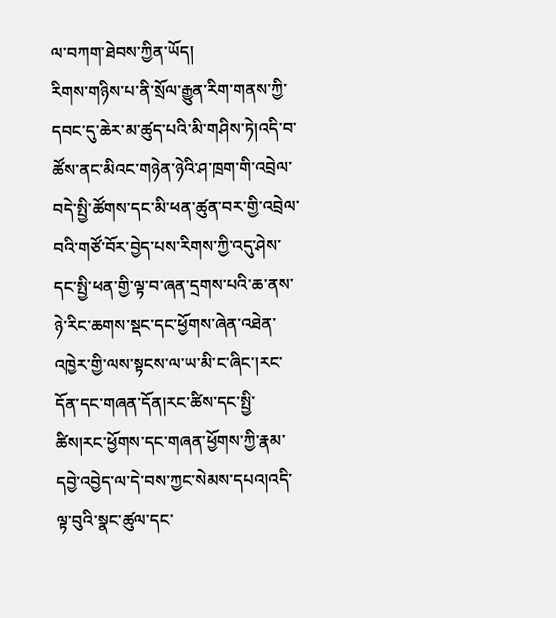ལ་བཀག་ཐེབས་ཀྱིན་ཡོད།
རིགས་གཉིས་པ་ནི་སྲོལ་རྒྱུན་རིག་གནས་ཀྱི་དབང་དུ་ཆེར་མ་ཚུད་པའི་མི་གཤིས་ཏེ།འདི་བ་ཚོས་ནང་མིའང་གཉེན་ཉེའི་ཤ་ཁྲག་གི་འབྲེལ་བདེ་སྤྱི་ཚོགས་དང་མི་ཕན་ཚུན་བར་གྱི་འབྲེལ་བའི་གཙོ་བོར་བྱེད་པས་རིགས་ཀྱི་འདུ་ཤེས་དང་སྤྱི་ཕན་གྱི་ལྟ་བ་ཞན་དྲགས་པའི་ཆ་ནས་ཉེ་རིང་ཆགས་སྡང་དང་ཕྱོགས་ཞེན་འཐེན་འཁྱེར་གྱི་ལས་སྟངས་ལ་ཡ་མི་ང་ཞིང་།རང་དོན་དང་གཞན་དོན།རང་ཚིས་དང་སྤྱི་ཚིས།རང་ཕྱོགས་དང་གཞན་ཕྱོགས་ཀྱི་རྣམ་དབྱེ་འབྱེད་ལ་དེ་བས་ཀྱང་སེམས་དཔའ།འདི་ལྟ་བུའི་སྣང་ཚུལ་དང་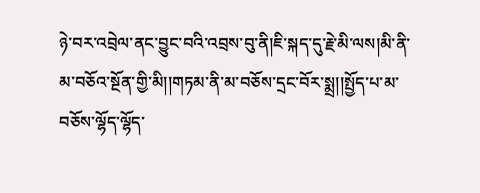ཉེ་བར་འབྲེལ་ནང་བྱུང་བའི་འབྲས་བུ་ནི།ཇི་སྐད་དུ་རྗེ་མི་ལས།མི་ནི་མ་བཅོའ་སྔོན་གྱི་མི།།གཏམ་ནི་མ་བཅོས་དྲང་བོར་སྨྲ།།སྤྱོད་པ་མ་བཅོས་ལྷོད་ལྷོད་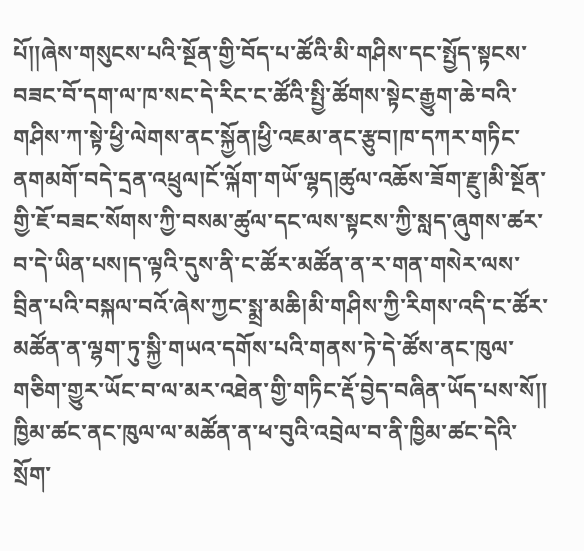པོ།།ཞེས་གསུངས་པའི་སྔོན་གྱི་བོད་པ་ཚོའི་མི་གཤིས་དང་སྤྱོད་སྟངས་བཟང་བོ་དག་ལ་ཁ་སང་དེ་རིང་ང་ཚོའི་སྤྱི་ཚོགས་སྟེང་རྒྱུག་ཆེ་བའི་གཤིས་ཀ་སྟེ་ཕྱི་ལེགས་ནང་སྐྱོན།ཕྱི་འཇམ་ནང་རྩུབ།ཁ་དཀར་གཏིང་ནགམགོ་བདེ་དྲན་འཕྲུལ།ངོ་ལྐོག་གཡོ་ལྷད།ཚུལ་འཆོས་ཟོག་རྫུ།མི་སྔོན་གྱི་ཇོ་བཟང་སོགས་ཀྱི་བསམ་ཚུལ་དང་ལས་སྟངས་ཀྱི་སླད་ཞུགས་ཚར་བ་དེ་ཡིན་པས།ད་ལྟའི་དུས་ནི་ང་ཚོར་མཚོན་ན་ར་གན་གསེར་ལས་བྲིན་པའི་བསྐལ་བའོ་ཞེས་ཀྱང་སྨྲ་མཆི།མི་གཤིས་ཀྱི་རིགས་འདི་ང་ཚོར་མཚོན་ན་ལྷག་ཏུ་སྐྱི་གཡའ་དགོས་པའི་གནས་ཏེ་དེ་ཚོས་ནང་ཁུལ་གཅིག་གྱུར་ཡོང་བ་ལ་མར་འཐེན་གྱི་གཏིང་རྡོ་བྱེད་བཞིན་ཡོད་པས་སོ།།
ཁྱིམ་ཚང་ནང་ཁུལ་ལ་མཚོན་ན་ཕ་བུའི་འབྲེལ་བ་ནི་ཁྱིམ་ཚང་དེའི་སྲོག་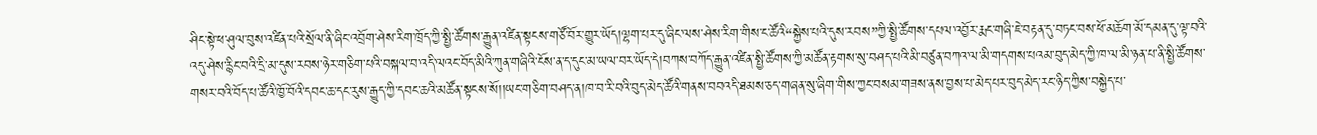ཤིང་སྟེ་ཕ་ཤུལ་བུས་འཛིན་པའི་སྲོལ་ནི་ཞིང་འབྲོག་ཤེས་རིག་ཁྲོད་ཀྱི་སྤྱི་ཚོགས་རྒྱུན་འཛིན་སྟངས་གཙོ་བོར་གྱུར་ཡོད།ལྷག་པར་དུ་ཞིང་ལས་ཤེས་རིག་གིས་ང་ཚོའི“སྐྱེས་པའི་དུས་རབས”ཀྱི་སྤྱི་ཚོགས་དཔལ་འབྱོར་རྨང་གཞི་ཇེ་བརྟན་དུ་བཏང་བས་ཕོ་མཆོག་མོ་དམན་དུ་ལྟ་བའི་འདུ་ཤེས་རྙིང་བའི་དྲི་མ་དུས་རབས་ཉེར་གཅིག་པའི་བསྐལ་བ་འདི་ལའང་བོད་མིའི་ཀུན་གཞིའི་ངོས་ན་ད་དུང་མ་ཡལ་བར་ཡོད་དེ།བཀས་བཀོད་རྒྱུན་འཛིན་སྤྱི་ཚོགས་ཀྱི་མཚོན་རྟགས་སུ་བཤད་པའི་མི་བཙུན་བཀའ་ལ་མི་གདགས་པའམ་བུད་མེད་ཀྱི་ཁ་ལ་མི་ཉན་པ་ནི་སྤྱི་ཚོགས་གསར་བའི་བོད་པ་ཚོའི་ཁྱོ་བོའི་དབང་ཆ་དང་རུས་རྒྱུད་ཀྱི་དབང་ཆའི་མཚོན་སྟངས་སོ།།ཡང་གཅིག་བཤད་ན།ཁ་བ་རི་བའི་བུད་མེད་ཚོའི་གནས་བབའདི་ཐམས་ཅད་གཞན་སུ་ཞིག་གིས་ཀྱང་བསམ་གཟས་ནས་བྱས་པ་མེད་པར་བུད་མེད་རང་ཉིད་ཀྱིས་བསྐྱེད་པ་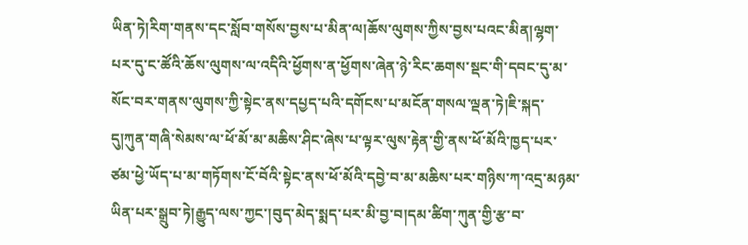ཡིན་ཏེ།རིག་གནས་དང་སློབ་གསོས་བྱས་པ་མིན་ལ།ཆོས་ལུགས་ཀྱིས་བྱས་པའང་མིན།ལྷག་པར་དུ་ང་ཚོའི་ཆོས་ལུགས་ལ་འདིའི་ཕྱོགས་ན་ཕྱོགས་ཞེན་ཉེ་རིང་ཆགས་སྡང་གི་དབང་དུ་མ་སོང་བར་གནས་ལུགས་ཀྱི་སྟེང་ནས་དཔྱད་པའི་དགོངས་པ་མངོན་གསལ་ལྡན་ཏེ།ཇི་སྐད་དུ།ཀུན་གཞི་སེམས་ལ་ཕོ་མོ་མ་མཆིས་ཤིང་ཞེས་པ་ལྟར་ལུས་རྟེན་གྱི་ནས་ཕོ་མོའི་ཁྱད་པར་ཙམ་ཕྱེ་ཡོད་པ་མ་གཏོགས་ངོ་བོའི་སྟེང་ནས་ཕོ་མོའི་དབྱེ་བ་མ་མཆིས་པར་གཉིས་ཀ་འདྲ་མཉམ་ཡིན་པར་སྒྲུབ་ཏེ།རྒྱུད་ལས་ཀྱང་།བུད་མེད་སྨད་པར་མི་བྱ་བ།དམ་ཚིག་ཀུན་གྱི་རྩ་བ་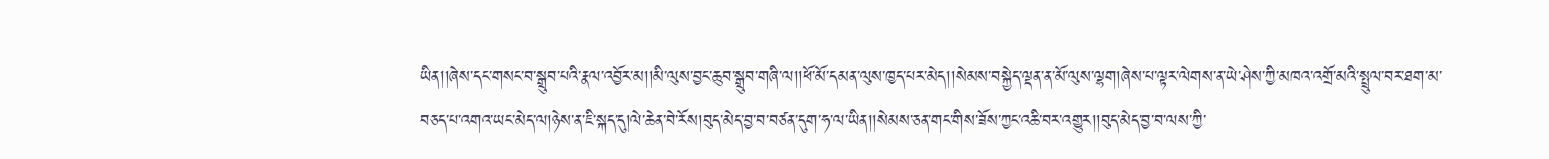ཡིན།།ཞེས་དང་གསང་བ་སྒྲུབ་པའི་རྣལ་འབྱོར་མ།།མི་ལུས་བྱང་ཆུབ་སྒྲུབ་གཞི་ལ།།ཕོ་མོ་དམན་ལུས་ཁྱད་པར་མེད།།སེམས་བསྐྱེད་ལྡན་ན་མོ་ལུས་ལྷག།ཞེས་པ་ལྟར་ལེགས་ན་ཡེ་ཤེས་ཀྱི་མཁའ་འགྲོ་མའི་སྤྲུལ་བར་ཐག་མ་བཅད་པ་འགའ་ཡང་མེད་ལ།ཉེས་ན་ཇི་སྐད་དུ།ལེ་ཆེན་བེ་རོས།བུད་མེད་བྱ་བ་བཙན་དུག་ཧ་ལ་ཡིན།།སེམས་ཅན་གང་གིས་ཟོས་ཀྱང་འཆི་བར་འགྱུར།།བུད་མེད་བྱ་བ་ལས་ཀྱི་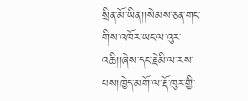སྲིན་མོ་ཡིན།།སེམས་ཅན་གང་གིས་འཁོར་ཡང་ལ་འུར་འཆི།།ཞེས་དང་རྗེམི་ལ་རས་པས།ཁྱེད་མགོ་ལ་རྡོ་ཁུར་གྱི་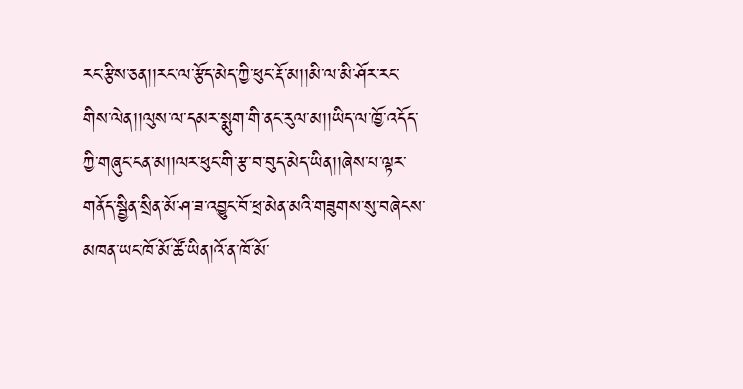རང་རྩིས་ཅན།།རང་ལ་རྩོད་མེད་ཀྱི་ཕུང་རྡོ་མ།།མི་ལ་མི་ཤོར་རང་གིས་ལེན།།ལུས་ལ་དམར་སྨུག་གི་ནང་རུལ་མ།།ཡིད་ལ་ཁྱོ་འདོད་ཀྱི་གཞུང་ངན་མ།།ལར་ཕུང་གི་རྩ་བ་བུད་མེད་ཡིན།།ཞེས་པ་ལྟར་གནོད་སྦྱིན་སྲིན་མོ་ཤ་ཟ་འབྱུང་བོ་ཕྲ་མེན་མའི་གཟུགས་སུ་བཞེངས་མཁན་ཡང་ཁོ་མོ་ཚོ་ཡིན།འོ་ན་ཁོ་མོ་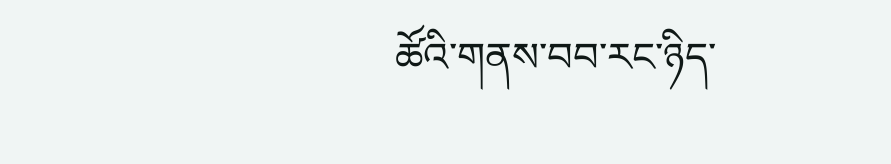ཚོའི་གནས་བབ་རང་ཉིད་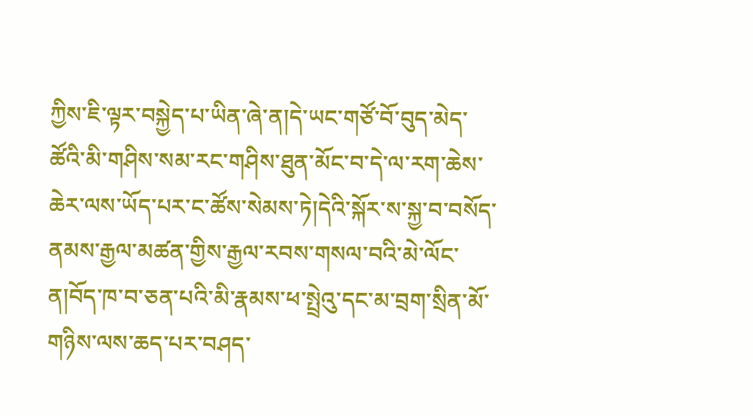ཀྱིས་ཇི་ལྟར་བསྐྱེད་པ་ཡིན་ཞེ་ན།དེ་ཡང་གཙོ་བོ་བུད་མེད་ཚོའི་མི་གཤིས་སམ་རང་གཤིས་ཐུན་མོང་བ་དེ་ལ་རག་ཆེས་ཆེར་ལས་ཡོད་པར་ང་ཚོས་སེམས་ཏེ།དེའི་སྐོར་ས་སྐྱ་བ་བསོད་ནམས་རྒྱལ་མཚན་གྱིས་རྒྱལ་རབས་གསལ་བའི་མེ་ལོང་ན།བོད་ཁ་བ་ཅན་པའི་མི་རྣམས་ཕ་སྤྲེའུ་དང་མ་བྲག་སྲིན་མོ་གཉིས་ལས་ཆད་པར་བཤད་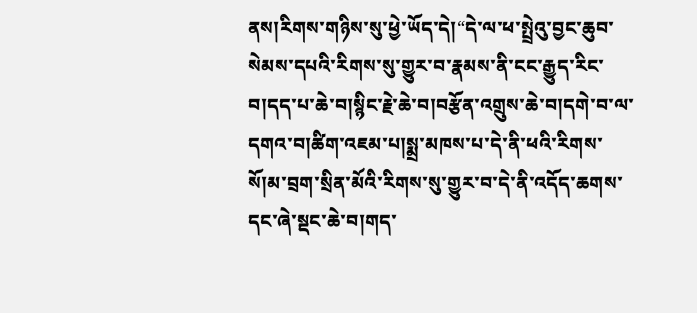ནས།རིགས་གཉིས་སུ་ཕྱེ་ཡོད་དེ།“དེ་ལ་ཕ་སྤྲེའུ་བྱང་ཆུབ་སེམས་དཔའི་རིགས་སུ་གྱུར་བ་རྣམས་ནི་ངང་རྒྱུད་རིང་བ།དད་པ་ཆེ་བ།སྙིང་རྗེ་ཆེ་བ།བརྩོན་འགྲུས་ཆེ་བ།དགེ་བ་ལ་དགའ་བ།ཚིག་འཇམ་པ།སྨྲ་མཁས་པ་དེ་ནི་ཕའི་རིགས་སོ།མ་བྲག་སྲིན་མོའི་རིགས་སུ་གྱུར་བ་དེ་ནི་འདོད་ཆགས་དང་ཞེ་སྡང་ཆེ་བ།གད་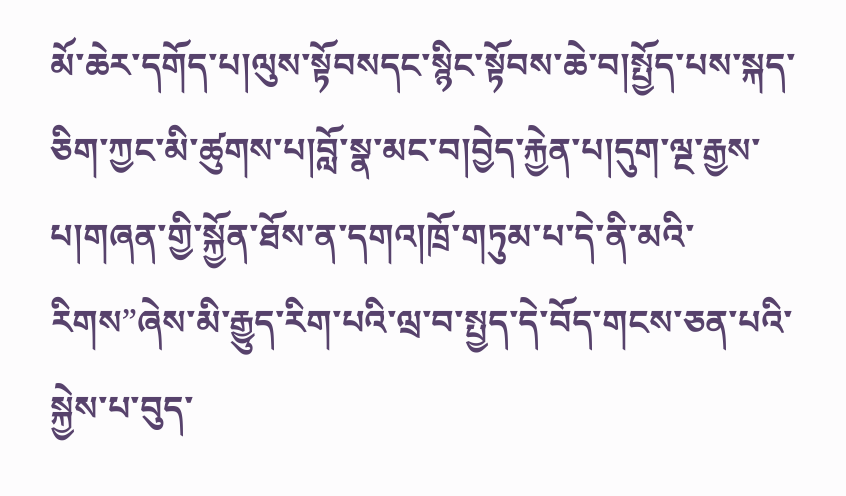མོ་ཆེར་དགོད་པ།ལུས་སྟོབསདང་སྙིང་སྟོབས་ཆེ་བ།སྤྱོད་པས་སྐད་ཅིག་ཀྱང་མི་ཚུགས་པ།བློ་སྣ་མང་བ།བྱེད་རྐྱེན་པ།དུག་ལྔ་རྒྱས་པ།གཞན་གྱི་སྐྱོན་ཐོས་ན་དགའ།ཁྲོ་གཏུམ་པ་དེ་ནི་མའི་རིགས”ཞེས་མི་རྒྱུད་རིག་པའི་ལྲ་བ་སྤྱད་དེ་བོད་གངས་ཅན་པའི་སྐྱེས་པ་བུད་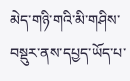མེད་གཉི་གའི་མི་གཤིས་བསྡུར་ནས་དཔྱད་ཡོད་པ་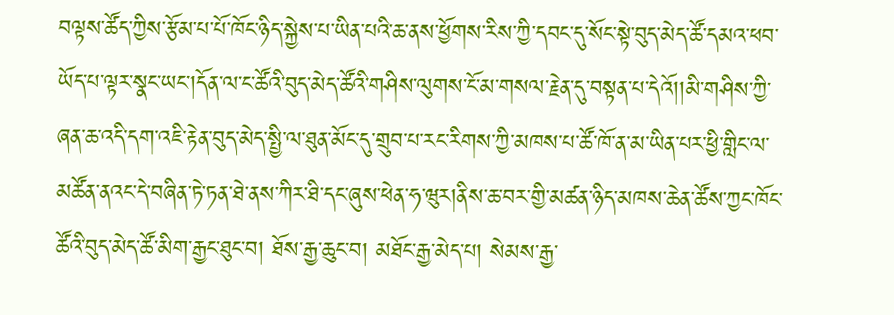བལྟས་ཚོད་ཀྱིས་རྩོམ་པ་པོ་ཁོང་ཉིད་སྐྱེས་པ་ཡིན་པའི་ཆ་ནས་ཕྱོགས་རིས་ཀྱི་དབང་དུ་སོང་སྟེ་བུད་མེད་ཚོ་དམའ་ཕབ་ཡོད་པ་ལྟར་སྣང་ཡང་།དོན་ལ་ང་ཚོའི་བུད་མེད་ཚོའི་གཤིས་ལུགས་ངོ་མ་གསལ་རྗེན་དུ་བསྟན་པ་དེའོ།།མི་གཤིས་ཀྱི་ཞན་ཆ་འདི་དག་འཇི་རྟེན་བུད་མེད་སྤྱི་ལ་ཐུན་མོང་དུ་གྲུབ་པ་རང་རིགས་ཀྱི་མཁས་པ་ཚོ་ཁོ་ན་མ་ཡིན་པར་ཕྱི་གླིང་ལ་མཚོན་ནའང་དེ་བཞིན་ཏེ་ཏན་ཐེ་ནས་ཀིར་ཐི་དང་ཞུས་ཕེན་ཧ་ཝུར།ནིས་ཆ་བར་གྱི་མཚན་ཉིད་མཁས་ཆེན་ཚོས་ཀྱང་ཁོང་ཚོའི་བུད་མེད་ཚོ་མིག་རྒྱང་ཐུང་བ། ཐོས་རྒྱ་ཆུང་བ། མཐོང་རྒྱ་མེད་པ། སེམས་རྒྱ་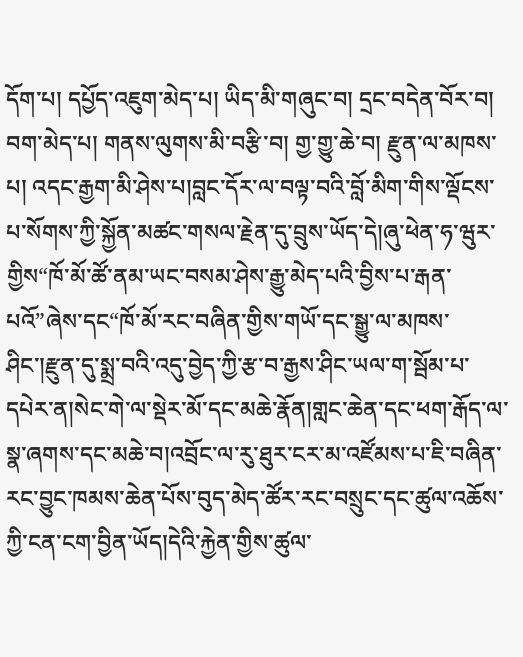དོག་པ། དཔྱོད་འཇུག་མེད་པ། ཡིད་མི་གཞུང་བ། དྲང་བདེན་བོར་བ། བག་མེད་པ། གནས་ལུགས་མི་བརྩི་བ། གྱ་གྱུ་ཆེ་བ། རྫུན་ལ་མཁས་པ། འདང་རྒྱག་མི་ཤེས་པ།བླང་དོར་ལ་བལྟ་བའི་བློ་མིག་གིས་ལྡོངས་པ་སོགས་ཀྱི་སྐྱོན་མཚང་གསལ་རྗེན་དུ་བྲུས་ཡོད་དེ།ཞུ་ཕེན་ཧ་ཝུར་གྱིས“ཁོ་མོ་ཚོ་ནམ་ཡང་བསམ་ཤེས་རྒྱུ་མེད་པའི་བྱིས་པ་རྒན་པའོ”ཞེས་དང“ཁོ་མོ་རང་བཞིན་གྱིས་གཡོ་དང་སྒྱུ་ལ་མཁས་ཤིང་།རྫུན་དུ་སྨྲ་བའི་འདུ་བྱེད་ཀྱི་རྩ་བ་རྒྱས་ཤིང་ཡལ་ག་སྦོམ་པ་དཔེར་ན།སེང་གེ་ལ་སྡེར་མོ་དང་མཆེ་རྣོན།གླང་ཆེན་དང་ཕག་རྒོད་ལ་སྣ་ཞགས་དང་མཆེ་བ།འབྲོང་ལ་རུ་ཐུར་ངར་མ་འཛོམས་པ་ཇི་བཞིན་རང་བྱུང་ཁམས་ཆེན་པོས་བུད་མེད་ཚོར་རང་བསྲུང་དང་ཚུལ་འཆོས་ཀྱི་ངན་ངག་བྱིན་ཡོད།དེའི་རྐྱེན་གྱིས་ཚུལ་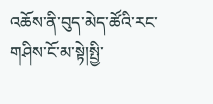འཆོས་ནི་བུད་མེད་ཚོའི་རང་གཤིས་ངོ་མ་སྟེ།སྤྱི་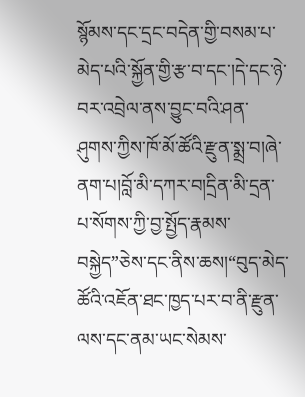སྙོམས་དང་དྲང་བདེན་གྱི་བསམ་པ་མེད་པའི་སྐྱོན་གྱི་རྩ་བ་དང་།དེ་དང་ཉེ་བར་འབྲེལ་ནས་བྱུང་བའི་ཤན་ཤུགས་ཀྱིས་ཁོ་མོ་ཚོའི་རྫུན་སྨྲ་བ།ཞེ་ནག་པ།བློ་མི་དཀར་བ།དྲིན་མི་དྲན་པ་སོགས་ཀྱི་བྱ་སྤྱོད་རྣམས་བསྐྱེད”ཅེས་དང་ནིས་ཆས།“བུད་མེད་ཚོའི་འཇོན་ཐང་ཁྱད་པར་བ་ནི་རྫུན་ལས་དང་ནམ་ཡང་སེམས་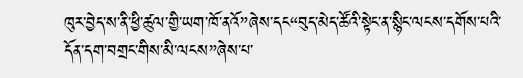ཁུར་བྱེད་ས་ནི་ཕྱི་ཚུལ་གྱི་ཡག་ཁོ་ནའོ”ཞེས་དང“བུད་མེད་ཚོའི་སྟེང་ན་སྙིང་ལངས་དགོས་པའི་དོན་དག་བགྲང་གིས་མི་ལངས”ཞེས་པ་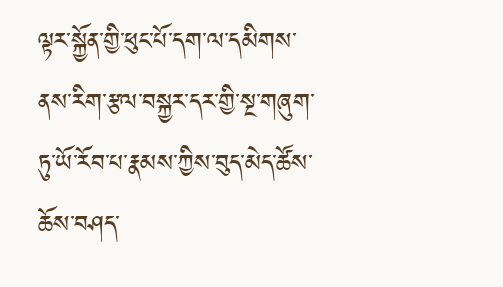ལྟར་སྐྱོན་གྱི་ཕུང་པོ་དག་ལ་དམིགས་ནས་རིག་རྩལ་བསྐྱར་དར་གྱི་སྔ་གཞུག་ཏུ་ཡོ་རོབ་པ་རྣམས་ཀྱིས་བུད་མེད་ཚོས་ཆོས་བཤད་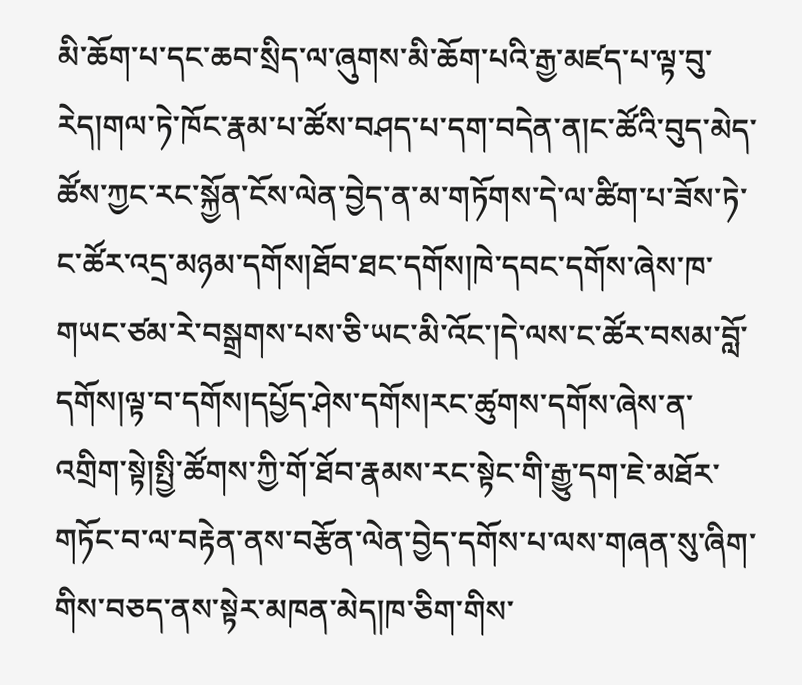མི་ཆོག་པ་དང་ཆབ་སྲིད་ལ་ཞུགས་མི་ཆོག་པའི་རྒྱ་མཛད་པ་ལྟ་བུ་རེད།གལ་ཏེ་ཁོང་རྣམ་པ་ཚོས་བཤད་པ་དག་བདེན་ན།ང་ཚོའི་བུད་མེད་ཚོས་ཀྱང་རང་སྐྱོན་ངོས་ལེན་བྱེད་ན་མ་གཏོགས་དེ་ལ་ཚིག་པ་ཟོས་ཏེ་ང་ཚོར་འདྲ་མཉམ་དགོས།ཐོབ་ཐང་དགོས།ཁེ་དབང་དགོས་ཞེས་ཁ་གཡང་ཙམ་རེ་བསྒྲགས་པས་ཅི་ཡང་མི་འོང་།དེ་ལས་ང་ཚོར་བསམ་བློ་དགོས།ལྟ་བ་དགོས།དཔྱོད་ཤེས་དགོས།རང་ཚུགས་དགོས་ཞེས་ན་འགྲིག་སྟེ།སྤྱི་ཚོགས་ཀྱི་གོ་ཐོབ་རྣམས་རང་སྟེང་གི་རྒྱུ་དག་ཇེ་མཐོར་གཏོང་བ་ལ་བརྟེན་ནས་བརྩོན་ལེན་བྱེད་དགོས་པ་ལས་གཞན་སུ་ཞིག་གིས་བཅད་ནས་སྟེར་མཁན་མེད།ཁ་ཅིག་གིས་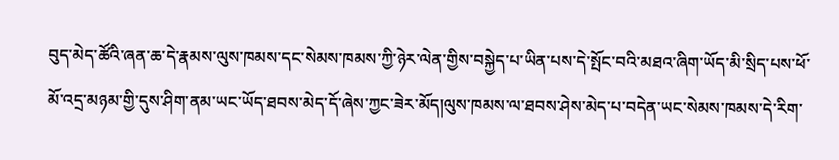བུད་མེད་ཚོའི་ཞན་ཆ་དེ་རྣམས་ལུས་ཁམས་དང་སེམས་ཁམས་ཀྱི་ཉེར་ལེན་གྱིས་བསྐྱེད་པ་ཡིན་པས་དེ་སྤོང་བའི་མཐའ་ཞིག་ཡོད་མི་སྲིད་པས་ཕོ་མོ་འདྲ་མཉམ་གྱི་དུས་ཤིག་ནམ་ཡང་ཡོད་ཐབས་མེད་དོ་ཞེས་ཀྱང་ཟེར་མོད།ལུས་ཁམས་ལ་ཐབས་ཤེས་མེད་པ་བདེན་ཡང་སེམས་ཁམས་དེ་རིག་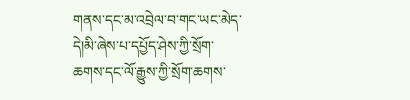གནས་དང་མ་འབྲེལ་བ་གང་ཡང་མེད་དེ།མི་ཞེས་པ་དཔྱོད་ཤེས་ཀྱི་སྲོག་ཆགས་དང་ལོ་རྒྱུས་ཀྱི་སྲོག་ཆགས་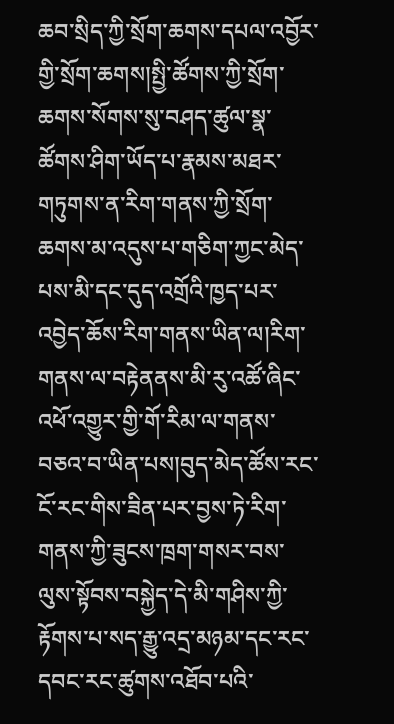ཆབ་སྲིད་ཀྱི་སྲོག་ཆགས་དཔལ་འབྱོར་གྱི་སྲོག་ཆགས།སྤྱི་ཚོགས་ཀྱི་སྲོག་ཆགས་སོགས་སུ་བཤད་ཚུལ་སྣ་ཚོགས་ཤིག་ཡོད་པ་རྣམས་མཐར་གཏུགས་ན་རིག་གནས་ཀྱི་སྲོག་ཆགས་མ་འདུས་པ་གཅིག་ཀྱང་མེད་པས་མི་དང་དུད་འགྲོའི་ཁྱད་པར་འབྱེད་ཆོས་རིག་གནས་ཡིན་ལ།རིག་གནས་ལ་བརྟེནནས་མི་རུ་འཚོ་ཞིང་འཕོ་འགྱུར་གྱི་གོ་རིམ་ལ་གནས་བཅའ་བ་ཡིན་པས།བུད་མེད་ཚོས་རང་ངོ་རང་གིས་ཟིན་པར་བྱས་ཏེ་རིག་གནས་ཀྱི་ཟུངས་ཁྲག་གསར་བས་ལུས་སྟོབས་བསྐྱེད་དེ་མི་གཤིས་ཀྱི་རྟོགས་པ་སད་རྒྱུ་འདྲ་མཉམ་དང་རང་དབང་རང་ཚུགས་འཐོབ་པའི་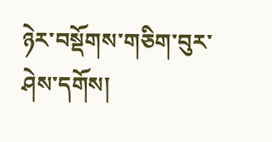ཉེར་བསྡོགས་གཅིག་བུར་ཤེས་དགོས།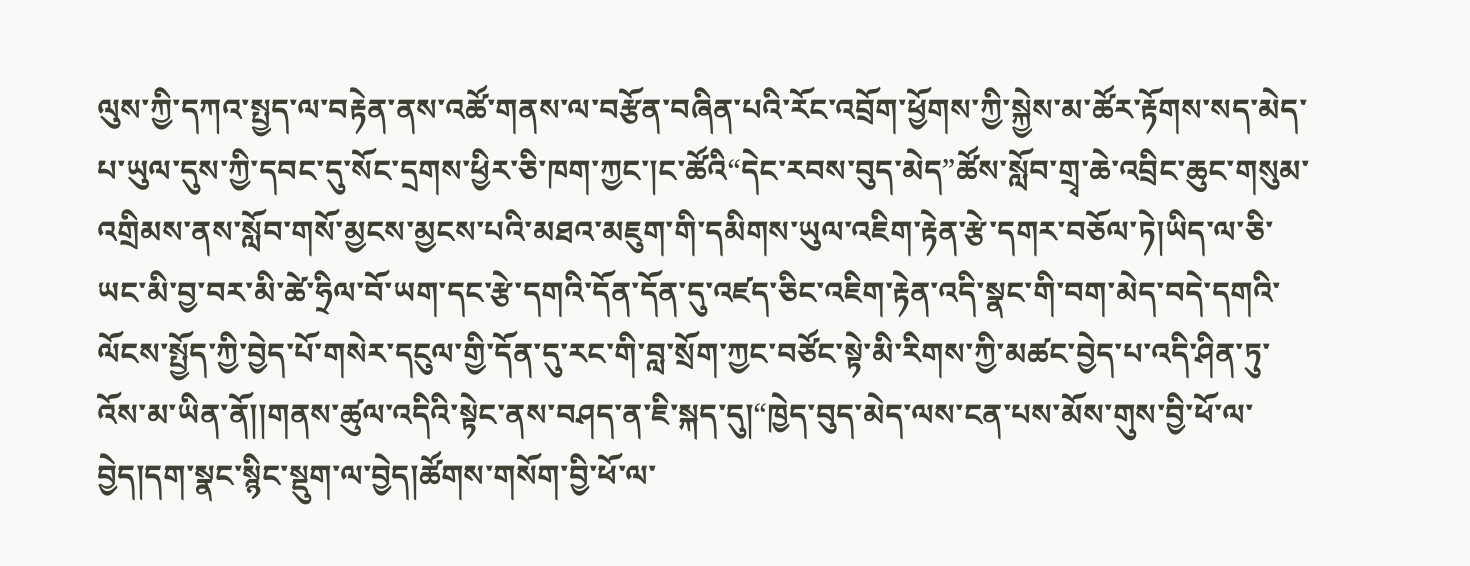ལུས་ཀྱི་དཀའ་སྤྱད་ལ་བརྟེན་ནས་འཚོ་གནས་ལ་བརྩོན་བཞིན་པའི་རོང་འབྲོག་ཕྱོགས་ཀྱི་སྐྱེས་མ་ཚོར་རྟོགས་སད་མེད་པ་ཡུལ་དུས་ཀྱི་དབང་དུ་སོང་དྲགས་ཕྱིར་ཅི་ཁག་ཀྱང་།ང་ཚོའི“དེང་རབས་བུད་མེད”ཚོས་སློབ་གྲྭ་ཆེ་འབྲིང་ཆུང་གསུམ་འགྲིམས་ནས་སློབ་གསོ་མྱངས་མྱངས་པའི་མཐའ་མཇུག་གི་དམིགས་ཡུལ་འཇིག་རྟེན་རྩེ་དགར་བཅོལ་ཏེ།ཡིད་ལ་ཅི་ཡང་མི་བྱ་བར་མི་ཚེ་ཧྲིལ་བོ་ཡག་དང་རྩེ་དགའི་དོན་དོན་དུ་འཛད་ཅིང་འཇིག་རྟེན་འདི་སྣང་གི་བག་མེད་བདེ་དགའི་ལོངས་སྤྱོད་ཀྱི་བྱེད་པོ་གསེར་དངུལ་གྱི་དོན་དུ་རང་གི་བླ་སྲོག་ཀྱང་བཙོང་སྟེ་མི་རིགས་ཀྱི་མཚང་བྱེད་པ་འདི་ཤིན་ཏུ་འོས་མ་ཡིན་ནོ།།གནས་ཚུལ་འདིའི་སྟེང་ནས་བཤད་ན་ཇི་སྐད་དུ།“ཁྱེད་བུད་མེད་ལས་ངན་པས་མོས་གུས་བྱི་ཕོ་ལ་བྱེད།དག་སྣང་སྙིང་སྡུག་ལ་བྱེད།ཚོགས་གསོག་བྱི་ཕོ་ལ་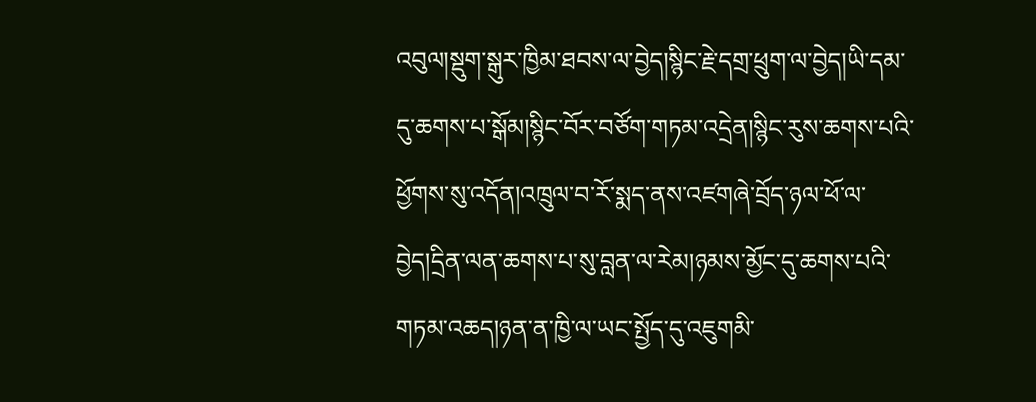འབུལ།སྡུག་སྒུར་ཁྱིམ་ཐབས་ལ་བྱེད།སྙིང་རྗེ་དགྲ་ཕྲུག་ལ་བྱེད།ཡི་དམ་དུ་ཆགས་པ་སྒོམ།སྙིང་བོར་བཙོག་གཏམ་འདྲེན།སྙིང་རུས་ཆགས་པའི་ཕྱོགས་སུ་འདོན།འཁྲུལ་བ་རོ་སྨད་ནས་འཛགཞེ་བྲོད་ཉལ་ཕོ་ལ་བྱེད།དྲིན་ལན་ཆགས་པ་སུ་བླན་ལ་རེམ།ཉམས་མྱོང་དུ་ཆགས་པའི་གཏམ་འཆད།ཉན་ན་ཁྱི་ལ་ཡང་སྤྱོད་དུ་འཇུགམི་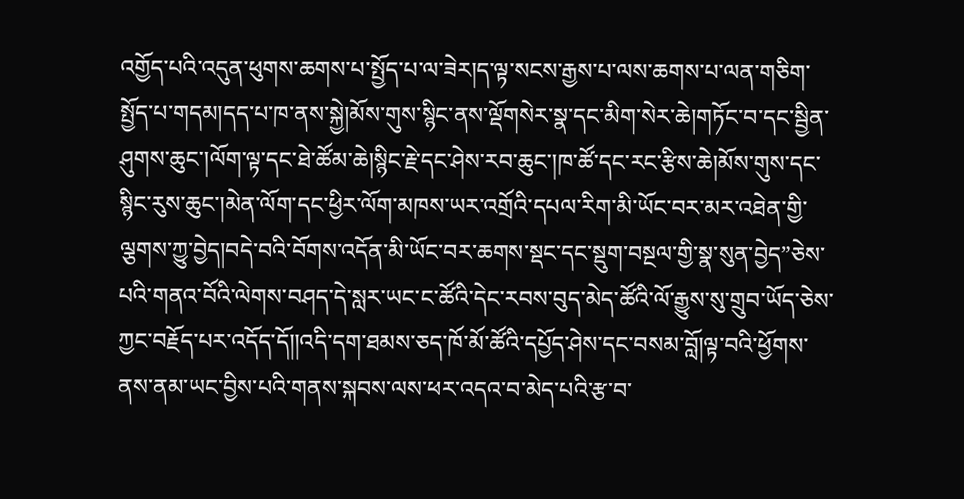འགྱོད་པའི་འདུན་ཕུགས་ཆགས་པ་སྤྱོད་པ་ལ་ཟེར།ད་ལྟ་སངས་རྒྱས་པ་ལས་ཆགས་པ་ལན་གཅིག་སྤྱོད་པ་གདམ།དད་པ་ཁ་ནས་སྐྱེ།མོས་གུས་སྙིང་ནས་ལྡོགསེར་སྣ་དང་མིག་སེར་ཆེ།གཏོང་བ་དང་སྦྱིན་ཤུགས་ཆུང་།ལོག་ལྟ་དང་ཐེ་ཚོམ་ཆེ།སྙིང་རྗེ་དང་ཤེས་རབ་ཆུང་།ཁ་ཚོ་དང་རང་རྩིས་ཆེ།མོས་གུས་དང་སྙིང་རུས་ཆུང་།མེན་ལོག་དང་ཕྱིར་ལོག་མཁས་ཡར་འགྲོའི་དཔལ་རིག་མི་ཡོང་བར་མར་འཐེན་གྱི་ལྕགས་ཀྱུ་བྱེད།བདེ་བའི་བོགས་འདོན་མི་ཡོང་བར་ཆགས་སྡང་དང་སྡུག་བསྔལ་གྱི་སྣ་སུན་བྱེད”ཅེས་པའི་གནའ་བོའི་ལེགས་བཤད་དེ་སླར་ཡང་ང་ཚོའི་དེང་རབས་བུད་མེད་ཚོའི་ལོ་རྒྱུས་སུ་གྲུབ་ཡོད་ཅེས་ཀྱང་བརྗོད་པར་འདོད་དོ།།འདི་དག་ཐམས་ཅད་ཁོ་མོ་ཚོའི་དཔྱོད་ཤེས་དང་བསམ་བློ།ལྟ་བའི་ཕྱོགས་ནས་ནམ་ཡང་བྱིས་པའི་གནས་སྐབས་ལས་ཕར་འདའ་བ་མེད་པའི་རྩ་བ་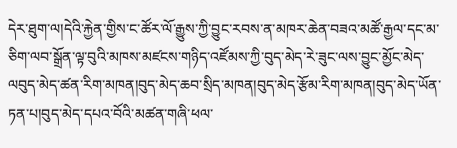དེར་ཐུག་ལ།དེའི་རྐྱེན་གྱིས་ང་ཚོར་ལོ་རྒྱུས་ཀྱི་བྱུང་རབས་ན་མཁར་ཆེན་བཟའ་མཚོ་རྒྱལ་དང་མ་ཅིག་ལབ་སྒྲོན་ལྟ་བུའི་མཁས་མཛངས་གཉིད་འཛོམས་ཀྱི་བུད་མེད་རེ་ཟུང་ལས་བྱུང་མྱོང་མེད་ལབུད་མེད་ཚན་རིག་མཁན།བུད་མེད་ཆབ་སྲིད་མཁན།བུད་མེད་རྩོམ་རིག་མཁན།བུད་མེད་ཡོན་ཏན་པ།བུད་མེད་དཔའ་བོའི་མཚན་གཞི་ཕལ་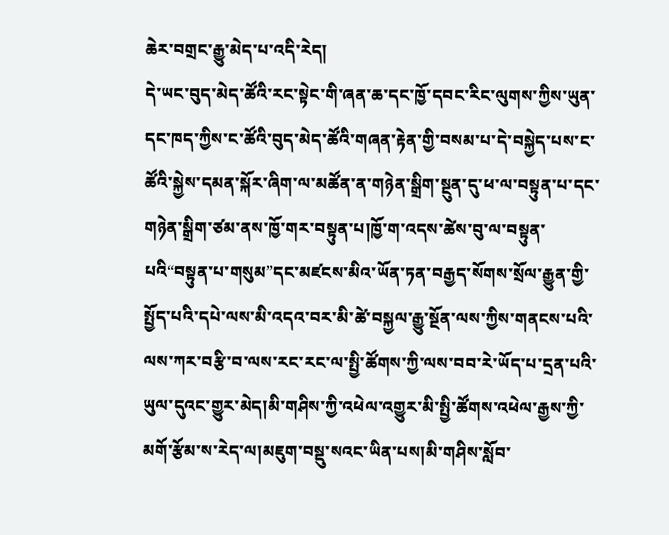ཆེར་བགྲང་རྒྱུ་མེད་པ་འདི་རེད།
དེ་ཡང་བུད་མེད་ཚོའི་རང་སྟེང་གི་ཞན་ཆ་དང་ཁྱོ་དབང་རིང་ལུགས་ཀྱིས་ཡུན་དང་ཁད་ཀྱིས་ང་ཚོའི་བུད་མེད་ཚོའི་གཞན་རྟེན་གྱི་བསམ་པ་དེ་བསྐྱེད་པས་ང་ཚོའི་སྐྱེས་དམན་སྐོར་ཞིག་ལ་མཚོན་ན་གཉེན་སྒྲིག་སྔུན་དུ་ཕ་ལ་བསྟུན་པ་དང་གཉེན་སྒྲིག་ཙམ་ནས་ཁྱོ་གར་བསྟུན་པ།ཁྱོ་ག་འདས་ཚེས་བུ་ལ་བསྟུན་པའི“བསྟུན་པ་གསུམ”དང་མཛངས་མིའ་ཡོན་ཏན་བརྒྱད་སོགས་སྲོལ་རྒྱུན་གྱི་སྤྱོད་པའི་དཔེ་ལས་མི་འདའ་བར་མི་ཚེ་བསྐྱལ་རྒྱུ་སྔོན་ལས་ཀྱིས་གནངས་པའི་ལས་ཀར་བརྩི་བ་ལས་རང་རང་ལ་སྤྱི་ཚོགས་ཀྱི་ལས་བབ་རེ་ཡོད་པ་དྲན་པའི་ཡུལ་དུའང་གྱུར་མེད།མི་གཤིས་ཀྱི་འཕེལ་འགྱུར་མི་སྤྱི་ཚོགས་འཕེལ་རྒྱས་ཀྱི་མགོ་རྩོམ་ས་རེད་ལ།མཇུག་བསྡུ་སའང་ཡིན་པས།མི་གཤིས་སློབ་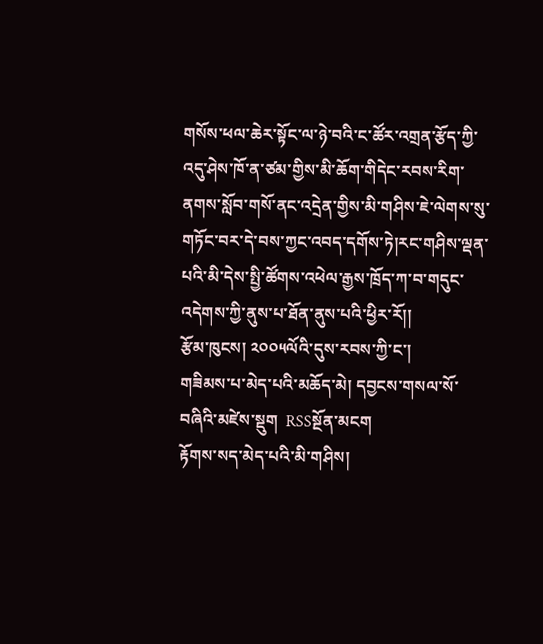གསོས་ཕལ་ཆེར་སྟོང་ལ་ཉེ་བའི་ང་ཚོར་འགྲན་རྩོད་ཀྱི་འདུ་ཤེས་ཁོ་ན་ཙམ་གྱིས་མི་ཆོག་གིདེང་རབས་རིག་ནགས་སློབ་གསོ་ནང་འདྲེན་གྱིས་མི་གཤིས་ཇེ་ལེགས་སུ་གཏོང་བར་དེ་བས་ཀྱང་འབད་དགོས་ཏེ།རང་གཤིས་ལྡན་པའི་མི་དེས་སྤྱི་ཚོགས་འཕེལ་རྒྱས་ཁྲོད་ཀ་བ་གདུང་འདེགས་ཀྱི་ནུས་པ་ཐོན་ནུས་པའི་ཕྱིར་རོ།།
རྩོམ་ཁུངས། ༢༠༠༥ལོའི་དུས་རབས་ཀྱི་ང་།
གཟིམས་པ་མེད་པའི་མཆོད་མེ། དབྱངས་གསལ་སོ་བཞིའི་མཛེས་སྡུག  RSSསྔོན་མངག
རྟོགས་སད་མེད་པའི་མི་གཤིས།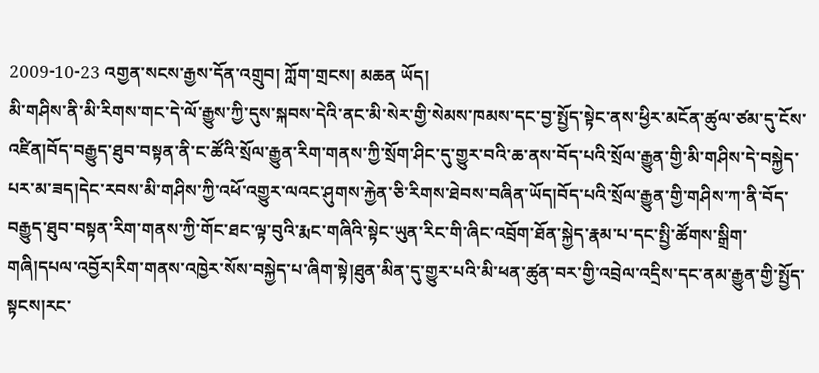2009-10-23 འགྱན་སངས་རྒྱས་དོན་འགྲུབ། ཀློག་གྲངས། མཆན ཡོད།
མི་གཤིས་ནི་མི་རིགས་གང་དེ་ལོ་རྒྱུས་ཀྱི་དུས་སྐབས་དེའི་ནང་མི་སེར་གྱི་སེམས་ཁམས་དང་བྱ་སྤྱོད་སྟེང་ནས་ཕྱིར་མངོན་ཚུལ་ཙམ་དུ་ངོས་འཛིན།བོད་བརྒྱུད་ཐུབ་བསྟན་ནི་ང་ཚོའི་སྲོལ་རྒྱུན་རིག་གནས་ཀྱི་སྲོག་ཤིང་དུ་གྱུར་བའི་ཆ་ནས་བོད་པའི་སྲོལ་རྒྱུན་གྱི་མི་གཤིས་དེ་བསྐྱེད་པར་མ་ཟད།དེང་རབས་མི་གཤིས་ཀྱི་འཕོ་འགྱུར་ལའང་ཤུགས་རྐྱེན་ཅི་རིགས་ཐེབས་བཞིན་ཡོད།བོད་པའི་སྲོལ་རྒྱུན་གྱི་གཤིས་ཀ་ནི་བོད་བརྒྱུད་ཐུབ་བསྟན་རིག་གནས་ཀྱི་གོང་ཐང་ལྟ་བུའི་རྨང་གཞིའི་སྟེང་ཡུན་རིང་གི་ཞིང་འབྲོག་ཐོན་སྐྱེད་རྣམ་པ་དང་སྤྱི་ཚོགས་སྒྲིག་གཞི།དཔལ་འབྱོར།རིག་གནས་འཁྱེར་སོས་བསྐྱེད་པ་ཞིག་སྟེ།ཐུན་མིན་དུ་གྱུར་པའི་མི་ཕན་ཚུན་བར་གྱི་འབྲེལ་འདྲིས་དང་ནམ་རྒྱུན་གྱི་སྤྱོད་སྟངས།རང་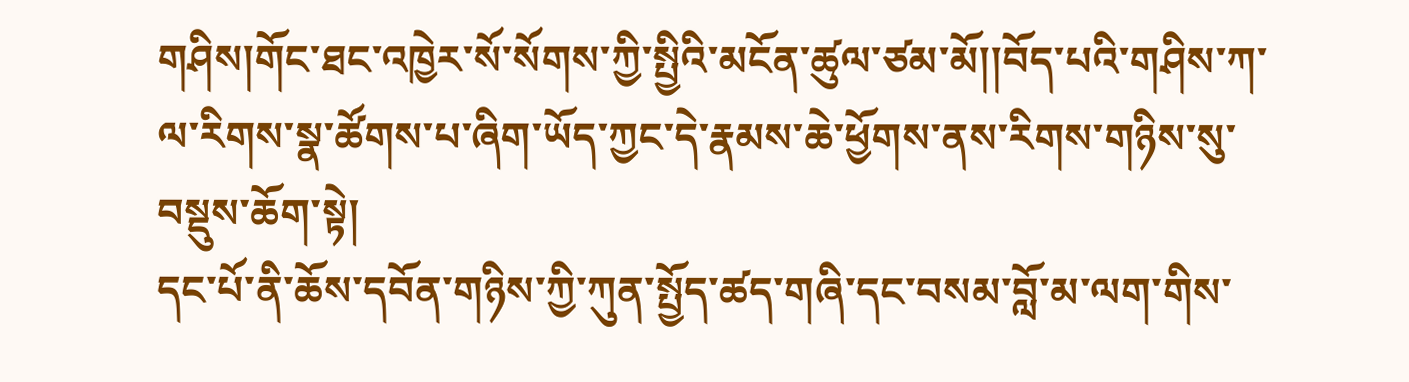གཤིས།གོང་ཐང་འཁྱེར་སོ་སོགས་ཀྱི་སྤྱིའི་མངོན་ཚུལ་ཙམ་མོ།།བོད་པའི་གཤིས་ཀ་ལ་རིགས་སྣ་ཚོགས་པ་ཞིག་ཡོད་ཀྱང་དེ་རྣམས་ཆེ་ཕྱོགས་ནས་རིགས་གཉིས་སུ་བསྡུས་ཆོག་སྟེ།
དང་པོ་ནི་ཆོས་དབོན་གཉིས་ཀྱི་ཀུན་སྤྱོད་ཚད་གཞི་དང་བསམ་བློ་མ་ལག་གིས་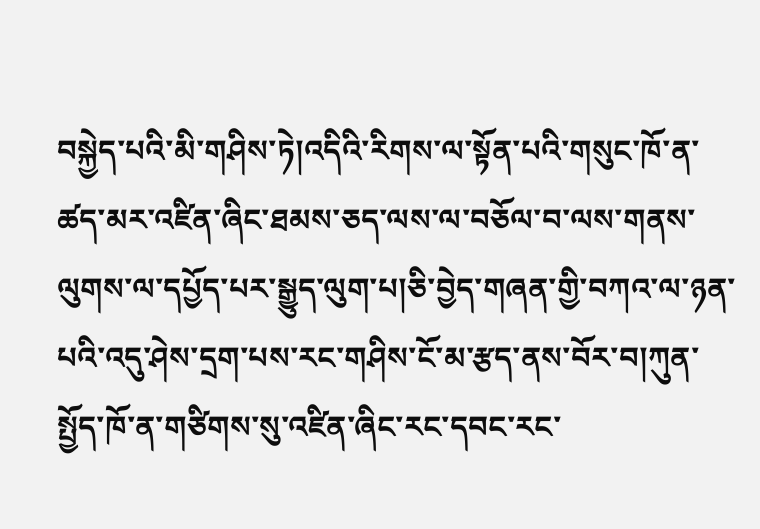བསྐྱེད་པའི་མི་གཤིས་ཏེ།འདིའི་རིགས་ལ་སྟོན་པའི་གསུང་ཁོ་ན་ཚད་མར་འཛིན་ཞིང་ཐམས་ཅད་ལས་ལ་བཅོལ་བ་ལས་གནས་ལུགས་ལ་དཔྱོད་པར་སྒྱུད་ལུག་པ།ཅི་བྱེད་གཞན་གྱི་བཀའ་ལ་ཉན་པའི་འདུ་ཤེས་དྲག་པས་རང་གཤིས་ངོ་མ་རྩད་ནས་བོར་བ།ཀུན་སྤྱོད་ཁོ་ན་གཙིགས་སུ་འཛིན་ཞིང་རང་དབང་རང་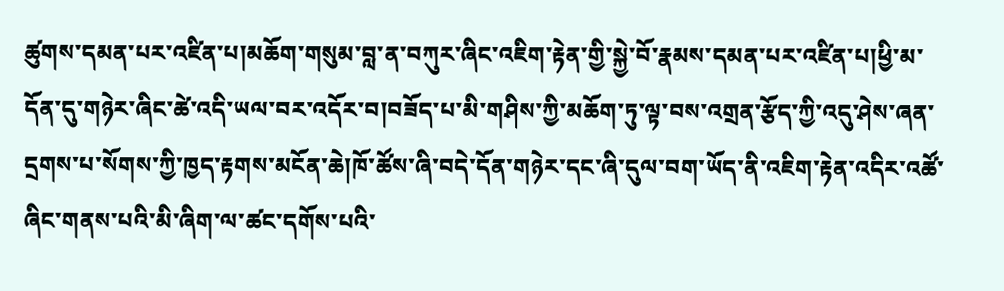ཚུགས་དམན་པར་འཛིན་པ།མཆོག་གསུམ་བླ་ན་བཀུར་ཞིང་འཇིག་རྟེན་གྱི་སྐྱེ་བོ་རྣམས་དམན་པར་འཛིན་པ།ཕྱི་མ་དོན་དུ་གཉེར་ཞིང་ཚེ་འདི་ཡལ་བར་འདོར་བ།བཟོད་པ་མི་གཤིས་ཀྱི་མཆོག་ཏུ་ལྟ་བས་འགྲན་རྩོད་ཀྱི་འདུ་ཤེས་ཞན་དྲགས་པ་སོགས་ཀྱི་ཁྱད་རྟགས་མངོན་ཆེ།ཁོ་ཚོས་ཞི་བདེ་དོན་གཉེར་དང་ཞི་དུལ་བག་ཡོད་ནི་འཇིག་རྟེན་འདིར་འཚོ་ཞིང་གནས་པའི་མི་ཞིག་ལ་ཚང་དགོས་པའི་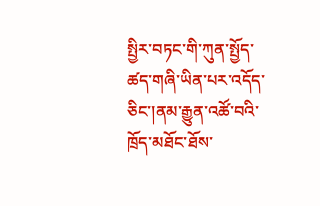སྤྱིར་བཏང་གི་ཀུན་སྤྱོད་ཚད་གཞི་ཡིན་པར་འདོད་ཅིང་།ནམ་རྒྱུན་འཚོ་བའི་ཁྲོད་མཐོང་ཐོས་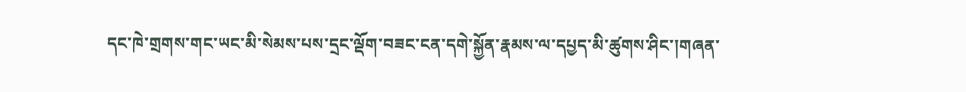དང་ཁེ་གྲགས་གང་ཡང་མི་སེམས་པས་དྲང་ལྡོག་བཟང་ངན་དགེ་སྐྱོན་རྣམས་ལ་དཔྱད་མི་ཚུགས་ཤིང་།གཞན་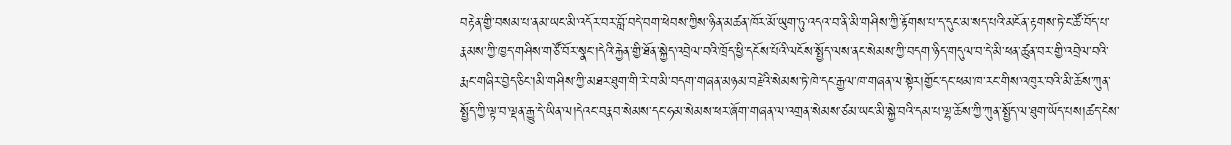བརྟེན་གྱི་བསམ་པ་ནམ་ཡང་མི་འདོར་བར་བློ་བདེ་བག་ཕེབས་ཀྱིས་ཉིན་མཚན་ཁོར་མོ་ཡུག་ཏུ་འདའ་བ་ནི་མི་གཤིས་ཀྱི་རྟོགས་པ་ད་དུང་མ་སད་པའི་མངོན་རྟགས་ཏེ་ང་ཚོ་བོད་པ་རྣམས་ཀྱི་ཁྱད་གཤིས་གཙོ་བོར་སྣང་།དེའི་རྐྱེན་གྱི་ཐོན་སྐྱེད་འབྲེལ་བའི་ཁྲོད་ཕྱི་དངོས་པོའི་ལངོས་སྤྱོད་ལས་ནང་སེམས་ཀྱི་བདག་ཉིད་གདུལ་བ་དེ་མི་ཕན་ཚུན་བར་གྱི་འབྲེལ་བའི་རྨང་གཞིར་བྱེད་ཅིང་།མི་གཤིས་ཀྱི་མཐར་ཐུག་གི་རེ་བ་མི་བདག་གཞན་མཉམ་བརྗེའི་སེམས་ཏེ་ཁེ་དང་རྒྱལ་ཁ་གཞན་ལ་སྟེར།གྱོང་དང་ཕམ་ཁ་རང་གིས་འཁུར་བའི་མི་ཆོས་ཀུན་སྤྱོད་ཀྱི་ལྟ་བ་ལྡན་རྒྱུ་དེ་ཡིན་ལ།དེའང་བརྣབ་སེམས་དང་ཧམ་སེམས་ཕར་ཞོག་གཞན་ལ་འགྲན་སེམས་ཙམ་ཡང་མི་སྐྱེ་བའི་དམ་པ་ལྷ་ཆོས་ཀྱི་ཀུན་སྤྱོད་ལ་ཐུག་ཡོད་པས།ཚད་ངེས་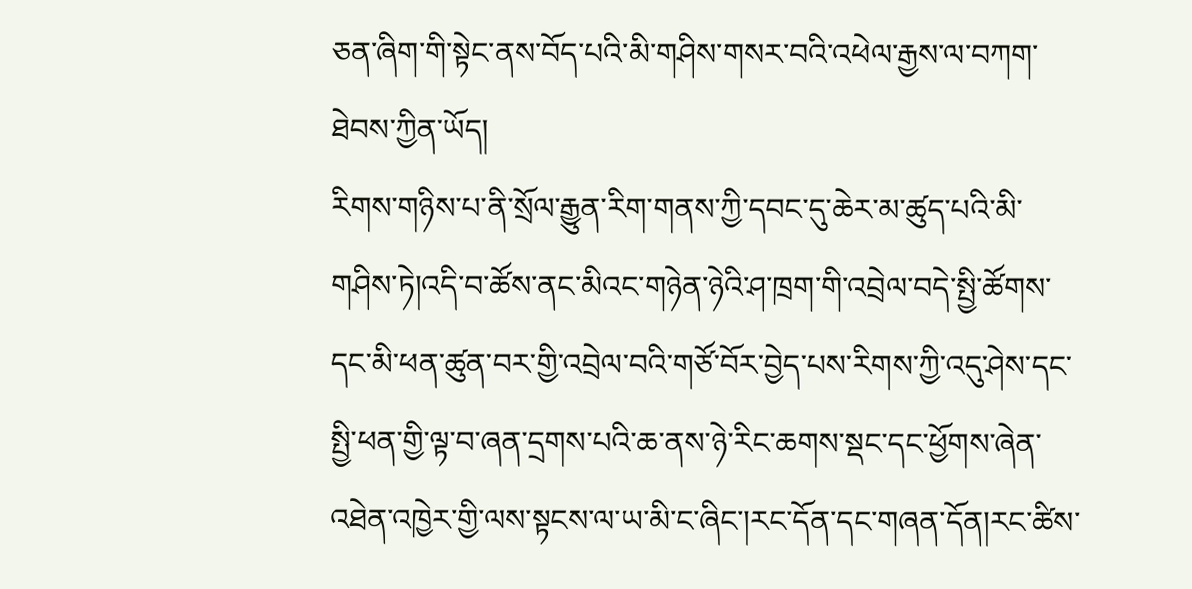ཅན་ཞིག་གི་སྟེང་ནས་བོད་པའི་མི་གཤིས་གསར་བའི་འཕེལ་རྒྱས་ལ་བཀག་ཐེབས་ཀྱིན་ཡོད།
རིགས་གཉིས་པ་ནི་སྲོལ་རྒྱུན་རིག་གནས་ཀྱི་དབང་དུ་ཆེར་མ་ཚུད་པའི་མི་གཤིས་ཏེ།འདི་བ་ཚོས་ནང་མིའང་གཉེན་ཉེའི་ཤ་ཁྲག་གི་འབྲེལ་བདེ་སྤྱི་ཚོགས་དང་མི་ཕན་ཚུན་བར་གྱི་འབྲེལ་བའི་གཙོ་བོར་བྱེད་པས་རིགས་ཀྱི་འདུ་ཤེས་དང་སྤྱི་ཕན་གྱི་ལྟ་བ་ཞན་དྲགས་པའི་ཆ་ནས་ཉེ་རིང་ཆགས་སྡང་དང་ཕྱོགས་ཞེན་འཐེན་འཁྱེར་གྱི་ལས་སྟངས་ལ་ཡ་མི་ང་ཞིང་།རང་དོན་དང་གཞན་དོན།རང་ཚིས་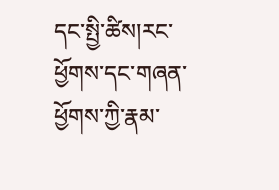དང་སྤྱི་ཚིས།རང་ཕྱོགས་དང་གཞན་ཕྱོགས་ཀྱི་རྣམ་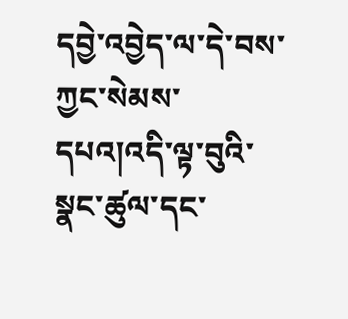དབྱེ་འབྱེད་ལ་དེ་བས་ཀྱང་སེམས་དཔའ།འདི་ལྟ་བུའི་སྣང་ཚུལ་དང་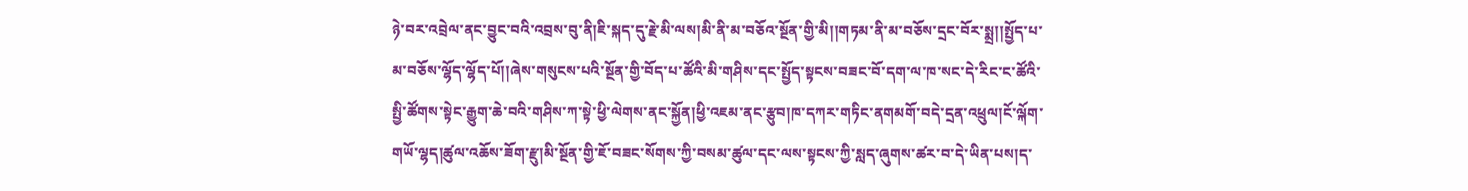ཉེ་བར་འབྲེལ་ནང་བྱུང་བའི་འབྲས་བུ་ནི།ཇི་སྐད་དུ་རྗེ་མི་ལས།མི་ནི་མ་བཅོའ་སྔོན་གྱི་མི།།གཏམ་ནི་མ་བཅོས་དྲང་བོར་སྨྲ།།སྤྱོད་པ་མ་བཅོས་ལྷོད་ལྷོད་པོ།།ཞེས་གསུངས་པའི་སྔོན་གྱི་བོད་པ་ཚོའི་མི་གཤིས་དང་སྤྱོད་སྟངས་བཟང་བོ་དག་ལ་ཁ་སང་དེ་རིང་ང་ཚོའི་སྤྱི་ཚོགས་སྟེང་རྒྱུག་ཆེ་བའི་གཤིས་ཀ་སྟེ་ཕྱི་ལེགས་ནང་སྐྱོན།ཕྱི་འཇམ་ནང་རྩུབ།ཁ་དཀར་གཏིང་ནགམགོ་བདེ་དྲན་འཕྲུལ།ངོ་ལྐོག་གཡོ་ལྷད།ཚུལ་འཆོས་ཟོག་རྫུ།མི་སྔོན་གྱི་ཇོ་བཟང་སོགས་ཀྱི་བསམ་ཚུལ་དང་ལས་སྟངས་ཀྱི་སླད་ཞུགས་ཚར་བ་དེ་ཡིན་པས།ད་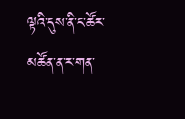ལྟའི་དུས་ནི་ང་ཚོར་མཚོན་ན་ར་གན་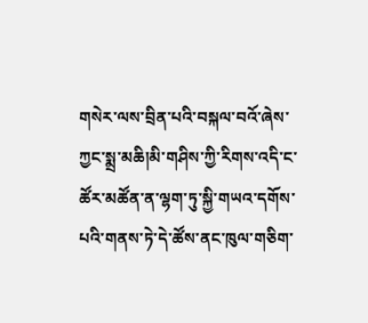གསེར་ལས་བྲིན་པའི་བསྐལ་བའོ་ཞེས་ཀྱང་སྨྲ་མཆི།མི་གཤིས་ཀྱི་རིགས་འདི་ང་ཚོར་མཚོན་ན་ལྷག་ཏུ་སྐྱི་གཡའ་དགོས་པའི་གནས་ཏེ་དེ་ཚོས་ནང་ཁུལ་གཅིག་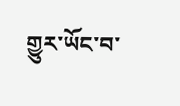གྱུར་ཡོང་བ་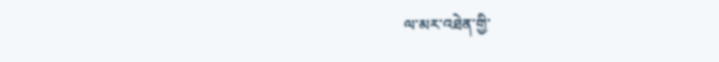ལ་མར་འཐེན་གྱི་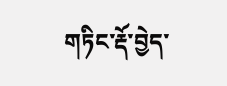གཏིང་རྡོ་བྱེད་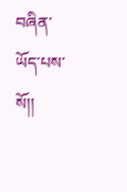བཞིན་ཡོད་པས་སོ།།